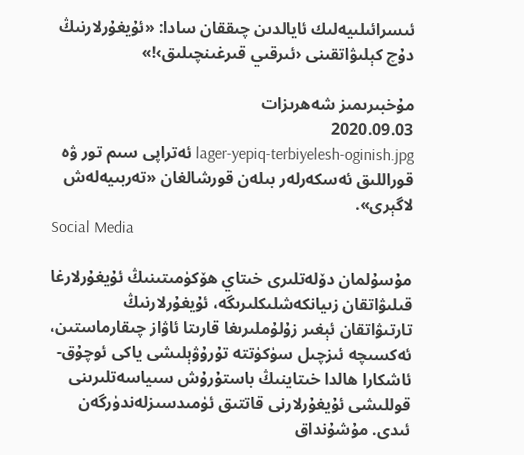ئىسرائىلىيەلىك ئايالدىن چىققان سادا: «ئۇيغۇرلارنىڭ دۇچ كېلىۋاتقىنى ‹ئىرقىي قىرغىنچىلىق›!»

مۇخبىرىمىز شەھرىزات
2020.09.03
lager-yepiq-terbiyelesh-oginish.jpg ئەتراپى سىم تور ۋە قوراللىق ئەسكەرلەر بىلەن قورشالغان «تەربىيەلەش لاگېرى».
Social Media

مۇسۇلمان دۆلەتلىرى خىتاي ھۆكۈمىتىنىڭ ئۇيغۇرلارغا قىلىۋاتقان زىيانكەشلىكلىرىگە، ئۇيغۇرلارنىڭ تارتىۋاتقان ئېغىر زۇلۇملىرىغا قارىتا ئاۋاز چىقارماستىن، ئەكسىچە ئىزچىل سۈكۈتتە تۇرۇۋېلىشى ياكى ئوچۇق-ئاشكارا ھالدا خىتاينىڭ باستۇرۇش سىياسەتلىرىنى قوللىشى ئۇيغۇرلارنى قاتتىق ئۈمىدسىزلەندۈرگەن ئىدى. مۇشۇنداق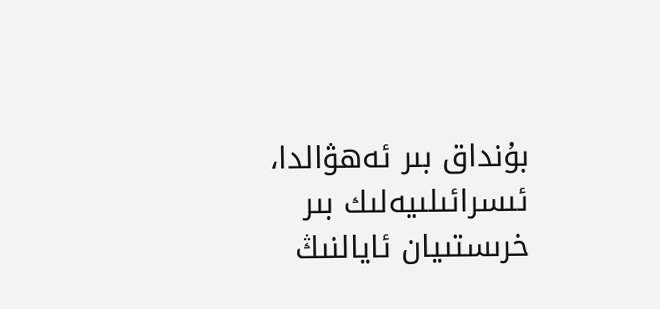بۇنداق بىر ئەھۋالدا، ئىسرائىلىيەلىك بىر خرىستىيان ئايالنىڭ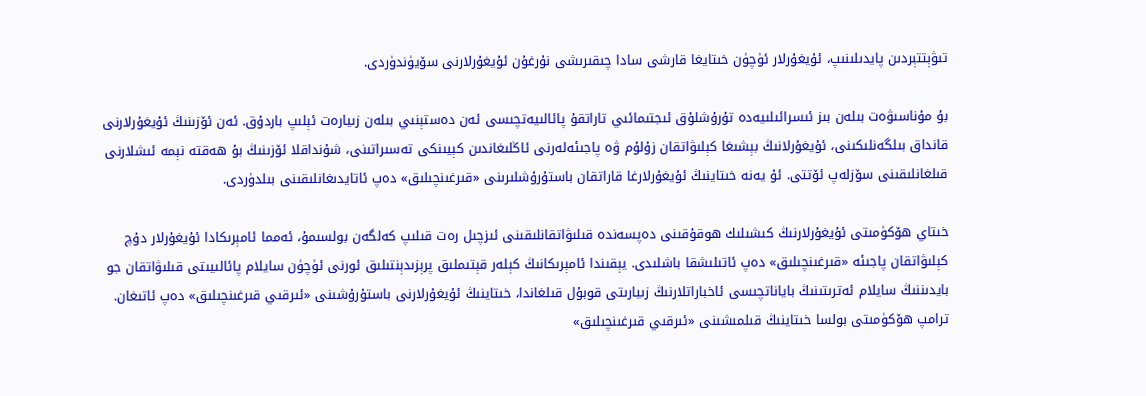تىۋېتتېردىن پايدىلىنىپ، ئۇيغۇرلار ئۈچۈن خىتايغا قارشى سادا چىقىرىشى نۇرغۇن ئۇيغۇرلارنى سۆيۈندۈردى.

بۇ مۇناسىۋەت بىلەن بىز ئىسرائىلىيەدە تۇرۇشلۇق ئىجتىمائىي تاراتقۇ پائالىيەتچىسى ئەن دەستېنىي بىلەن زىيارەت ئېلىپ باردۇق. ئەن ئۆزىنىڭ ئۇيغۇرلارنى قانداق بىلگەنلىكىنى، ئۇيغۇرلانىڭ بېشىغا كېلىۋاتقان زۇلۇم ۋە پاجىئەلەرنى ئاڭلىغاندىن كېيىنكى تەسىراتىنى، شۇنداقلا ئۆزىنىڭ بۇ ھەقتە نېمە ئىشلارنى قىلغانلىقىنى سۆزلەپ ئۆتتى. ئۇ يەنە خىتاينىڭ ئۇيغۇرلارغا قاراتقان باستۇرۇشلىرىنى «قىرغىنچىلىق» دەپ ئاتايدىغانلىقىنى بىلدۈردى.

خىتاي ھۆكۈمىتى ئۇيغۇرلارنىڭ كىشىلىك ھوقۇقىنى دەپسەندە قىلىۋاتقانلىقىنى ئىزچىل رەت قىلىپ كەلگەن بولسىمۇ، ئەمما ئامېرىكادا ئۇيغۇرلار دۇچ كېلىۋاتقان پاجىئە «قىرغىنچىلىق» دەپ ئاتىلىشقا باشلىدى. يېقىندا ئامېرىكانىڭ كېلەر قېتىملىق پرېزىدېنتىلىق ئورنى ئۈچۈن سايلام پائالىيىتى قىلىۋاتقان جو بايدىننىڭ سايلام ئەترىتىنىڭ باياناتچىسى ئاخباراتلارنىڭ زىيارىتى قوبۇل قىلغاندا، خىتاينىڭ ئۇيغۇرلارنى باستۇرۇشىنى «ئىرقىي قىرغىنچىلىق» دەپ ئاتىغان. ترامپ ھۆكۈمىتى بولسا خىتاينىڭ قىلمىشىنى «ئىرقىي قىرغىنچىلىق»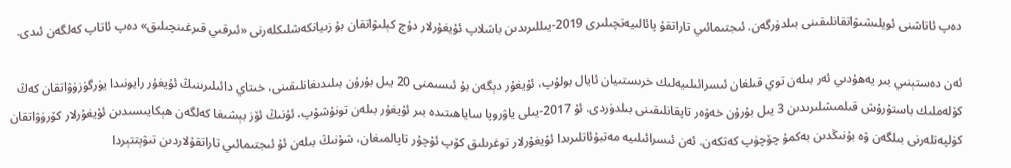دەپ ئاتاشنى ئويلىشىۋاتقانلىقىنى بىلدۈرگەن. ئىجتىمائىي تاراتقۇ پائالىيەتچىلىرى 2019-يىللىرىدىن باشلاپ ئۇيغۇرلار دۇچ كېلىۋاتقان بۇ زىيانكەشلىكلەرنى «ئىرقىي قىرغىنچىلىق» دەپ ئاتاپ كەلگەن ئىدى.

ئەن دەستېنىي بىر يەھۇدىي ئەر بىلەن توي قىلغان ئىسرائىلىيەلىك خرىستىيان ئايال بولۇپ، ئۇيغۇر دېگەن بۇ ئىسىمنى 20 يىل بۇرۇن بىلىدىغانلىقىنى، خىتاي دائىلىرىنىڭ ئۇيغۇر رايونىدا يۈرگۈزۈۋاتقان كەڭ كۆلەملىك باستۇرۇش قىلمىشلىرىدىن 3 يىل بۇرۇن خەۋەر تاپقانلىقىنى بىلدۈردى. ئۇ 2017-يىلى ياۋروپا ساياھىتىدە بىر ئۇيغۇر بىلەن تونۇشۇپ، ئۇنىڭ ئۆز بېشىغا كەلگەن ھېكايىسىدىن ئۇيغۇرلار كۆرۈۋاتقان كۈلپەتلەرنى بىلگەن ۋە بۇنىڭدىن بەكمۇ چۆچۈپ كەتكەن. ئەن ئىسرائىلىيە مەتبۇئاتلىرىدا ئۇيغۇرلار توغرىلىق كۆپ ئۇچۇر تاپالمىغان، شۇنىڭ بىلەن ئۇ ئىجتىمائىي تاراتقۇلاردىن تىۋېتتېردا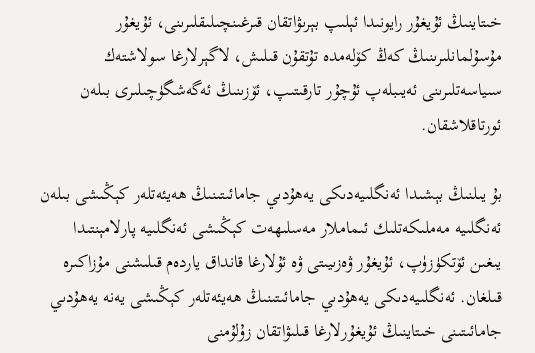خىتاينىڭ ئۇيغۇر رايونىدا ئېلىپ بېرىۋاتقان قىرغىنچىلىقلىرىنى، ئۇيغۇر مۇسۇلمانلىرىنىڭ كەڭ كۆلەمدە تۇتقۇن قىلىش، لاگېرلارغا سولاشتەك سىياسەتلىرىنى ئەيىبلەپ ئۇچۇر تارقىتىپ، ئۆزىنىڭ ئەگەشگۈچىلىرى بىلەن ئورتاقلاشقان.

بۇ يىلنىڭ بېشىدا ئەنگلىيەدىكى يەھۇدىي جامائىتىنىڭ ھەيئەتلەر كېڭىشى بىلەن ئەنگلىيە مەملىكەتلىك ئىماملار مەسلىھەت كېڭىشى ئەنگلىيە پارلامېنتىدا يىغىن ئۆتكۈزۈپ، ئۇيغۇر ۋەزىيىتى ۋە ئۇلارغا قانداق ياردەم قىلىشنى مۇزاكىرە قىلغان. ئەنگلىيەدىكى يەھۇدىي جامائىتىنىڭ ھەيئەتلەر كېڭىشى يەنە يەھۇدىي جامائىتىنى خىتاينىڭ ئۇيغۇرلارغا قىلىۋاتقان زۇلۇمنى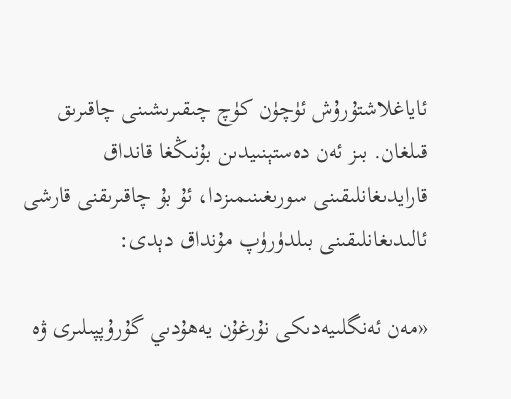ئاياغلاشتۇرۇش ئۈچۈن كۈچ چىقىرىشىنى چاقىرىق قىلغان. بىز ئەن دەستېنىيدىن بۇنىڭغا قانداق قارايدىغانلىقىنى سورىغىنىمىزدا، ئۇ بۇ چاقىرىقنى قارشى ئالىدىغانلىقىنى بىلدۈرۈپ مۇنداق دېدى:

«مەن ئەنگلىيەدىكى نۇرغۇن يەھۇدىي گۇرۇپپىلىرى ۋە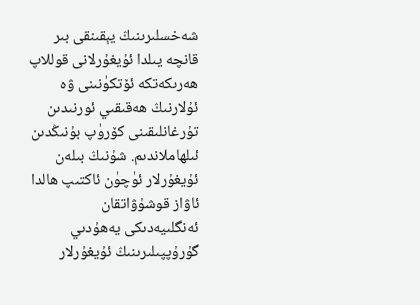شەخسلىرىنىڭ يېقىنقى بىر قانچە يىلدا ئۇيغۇرلانى قوللاپ ھەرىكەتكە ئۆتكۈنىنى ۋە ئۇلارنىڭ ھەقىقىي ئورنىدىن تۇرغانلىقىنى كۆرۈپ بۇنىڭدىن ئىلھاملاندىم. شۇنىڭ بىلەن ئۇيغۇرلار ئۈچۈن ئاكتىپ ھالدا ئاۋاز قوشۇۋاتقان ئەنگلىيەدىكى يەھۇدىي گۇرۇپپىلىرىنىڭ ئۇيغۇرلار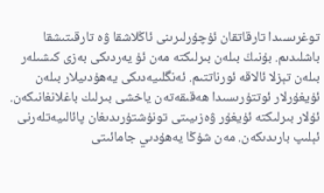توغرىسىدا تارقاتقان ئۇچۇرلىرىنى ئاڭلاشقا ۋە تارقىتىشقا باشلىدىم. بۇنىڭ بىلەن بىرلىكتە مەن ئۇ يەردىكى بەزى كىشىلەر بىلەن تېزلا ئالاقە ئورناتتىم. ئەنگلىيەدىكى يەھۇدىيلار بىلەن ئۇيغۇرلار ئوتتۇرىسىدا ھەقىقەتەن ياخشى بىرلىك باغلانغانىكەن. ئۇلار بىرلىكتە ئۇيغۇر ۋەزىيىتى تونۇشتۇرىدىغان پائالىيەتلەرنى ئېلىپ بارىدىكەن. مەن شۇڭا يەھۇدىي جامائىتى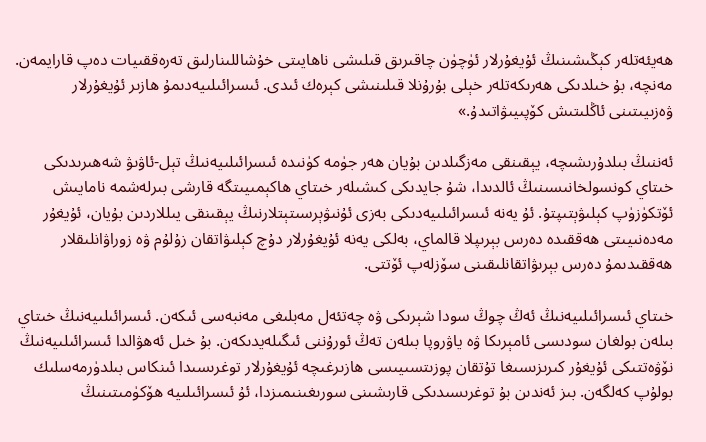ھەيئەتلەر كېڭىشىنىڭ ئۇيغۇرلار ئۈچۈن چاقىرىق قىلىشى ناھايىتى خۇشاللىنارلىق تەرەققىيات دەپ قارايمەن. مەنچە، بۇ خىلدىكى ھەرىكەتلەر خېلى بۇرۇنلا قىلىنىشى كېرەك ئىدى. ئىسرائىلىيەدىمۇ ھازىر ئۇيغۇرلار ۋەزىيىتىنى ئاڭلىتىش كۆپىيىۋاتىدۇ.»

ئەننىڭ بىلدۇرىشىچە، يېقىنقى مەزگىلدىن بۇيان ھەر جۈمە كۈنىدە ئىسرائىلىيەنىڭ تېل-ئاۋىۋ شەھىرىدىكى خىتاي كونسولخانىسىنىڭ ئالدىدا، شۇ جايدىكى كىشىلەر خىتاي ھاكېمىيىتگە قارشى بىرلەشمە نامايىش ئۆتكۈزۈپ كېلىۋېتىپتۇ. ئۇ يەنە ئىسرائىلىيەدىكى بەزى ئۇنىۋېرسىتېتلارنىڭ يېقىنقى يىللاردىن بۇيان، ئۇيغۇر مەدەنىيىتى ھەققىدە دەرس بېرىپلا قالماي، بەلكى يەنە ئۇيغۇرلار دۇچ كېلىۋاتقان زۇلۇم ۋە زوراۋانلىقلار ھەققىدىمۇ دەرس بېرىۋاتقانلىقىنى سۆزلەپ ئۆتتى.

خىتاي ئىسرائىلىيەنىڭ ئەڭ چوڭ سودا شېرىكى ۋە چەتئەل مەبلىغى مەنبەسى ئىكەن. ئىسرائىلىيەنىڭ خىتاي بىلەن بولغان سودىسى ئامېرىكا ۋە ياۋروپا بىلەن تەڭ ئورۇننى ئىگىلەيدىكەن. بۇ خىل ئەھۋالدا ئىسرائىلىيەنىڭ نۆۋەتتىكى ئۇيغۇر كىرىزىسىغا تۇتقان پوزىتسىيىسى ھازىرغىچە ئۇيغۇرلار توغرىسىدا ئىنكاس بىلدۈرمەسلىك بولۇپ كەلگەن. بىز ئەندىن بۇ توغرىسىدىكى قارىشىنى سورىغىنىمىزدا، ئۇ ئىسرائىلىيە ھۆكۈمىتىنىڭ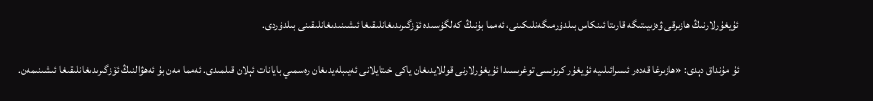ئۇيغۇرلارنىڭ ھازىرقى ۋەزىيىتىگە قارىتا ئىنكاس بىلدۈرمىگەنلىكىنى، ئەمما بۇنىڭ كەلگۈسىدە ئۆزگىرىدىغانلىقىغا ئىشىنىدىغانلىقىنى بىلدۈردى.

ئۇ مۇنداق دېدى: «ھازىرغا قەدەر ئىسرائىلىيە ئۇيغۇر كرىزىسى توغرىسىدا ئۇيغۇرلارنى قوللايدىغان ياكى خىتايلانى ئەيىبلەيدىغان رەسمىي بايانات ئېلان قىلمىدى. ئەمما مەن بۇ ئەھۋالنىڭ ئۆزگىرىدىغانلىقىغا ئىشىنىمەن.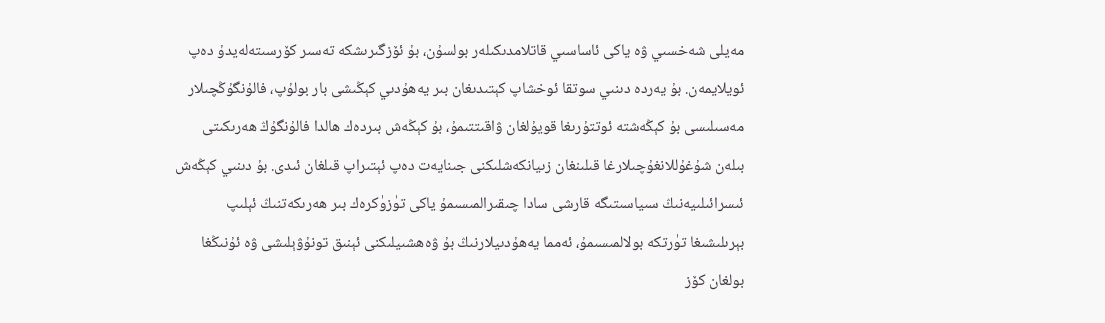مەيلى شەخسىي ۋە ياكى ئاساسىي قاتلامدىكىلەر بولسۇن، بۇ ئۆزگىرىشكە تەسىر كۆرسىتەلەيدۇ دەپ ئويلايمەن. بۇ يەردە دىنىي سوتقا ئوخشاپ كېتىدىغان بىر يەھۇدىي كېڭىشى بار بولۇپ، فالۇنگۇڭچىلار مەسىلىسى بۇ كېڭەشتە ئوتتۇرىغا قويۇلغان ۋاقىتتىمۇ، بۇ كېڭەش بىردەك ھالدا فالۇنگۇڭ ھەرىكىتى بىلەن شۇغۇللانغۇچىلارغا قىلىنغان زىيانكەشلىكنى جىنايەت دەپ ئېتىراپ قىلغان ئىدى. بۇ دىنىي كېڭەش ئىسرائىلىيەنىڭ سىياسىتىگە قارشى سادا چىقىرالمىسىمۇ ياكى تۈزۈكرەك بىر ھەرىكەتنىڭ ئېلىپ بېرىلىشىغا تۈرتكە بولالمىسىمۇ، ئەمما يەھۇدىيلارنىڭ بۇ ۋەھشىيلىكنى ئېنىق تونۇۋېلىشى ۋە ئۇنىڭغا بولغان كۆز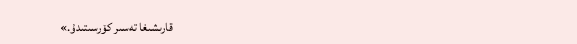قارىشىغا تەسىر كۆرسىتىدۇ.»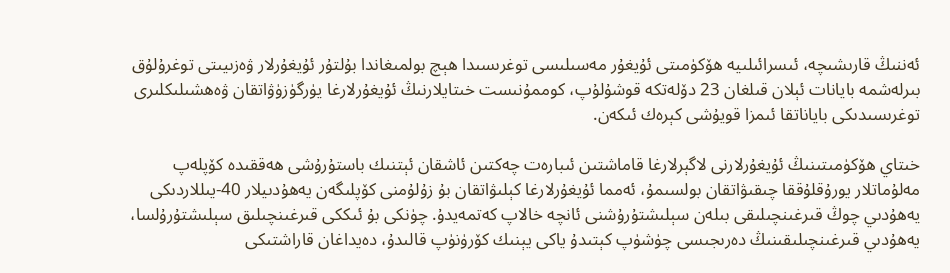ئەننىڭ قارىشىچە، ئىسرائىلىيە ھۆكۈمىتى ئۇيغۇر مەسىلىسى توغرىسىدا ھېچ بولمىغاندا بۇلتۇر ئۇيغۇرلار ۋەزىيىتى توغرۇلۇق بىرلەشمە بايانات ئېلان قىلغان 23 دۆلەتكە قوشۇلۇپ، كوممۇنىست خىتايلارنىڭ ئۇيغۇرلارغا يۈرگۈزۈۋاتقان ۋەھشىلىكلىرى توغرىسىدىكى باياناتقا ئىمزا قويۇشى كېرەك ئىكەن.

خىتاي ھۆكۈمىتىنىڭ ئۇيغۇرلارنى لاگېرلارغا قاماشتىن ئىبارەت چەكتىن ئاشقان ئېتنىك باستۇرۇشى ھەققىدە كۆپلەپ مەلۇماتلار يورۇقلۇققا چىقىۋاتقان بولسىمۇ، ئەمما ئۇيغۇرلارغا كېلىۋاتقان بۇ زۇلۇمنى كۆپلىگەن يەھۇدىيلار 40-يىللاردىكى يەھۇدىي چوڭ قىرغىنچىلىقى بىلەن سېلىشتۇرۇشنى ئانچە خالاپ كەتمەيدۇ. چۈنكى بۇ ئىككى قىرغىنچىلىق سېلىشتۇرۇلسا، يەھۇدىي قىرغىنچىلىقىنىڭ دەرىجىسى چۈشۈپ كېتىدۇ ياكى يېنىك كۆرۈنۈپ قالىدۇ، دەيداغان قاراشتىكى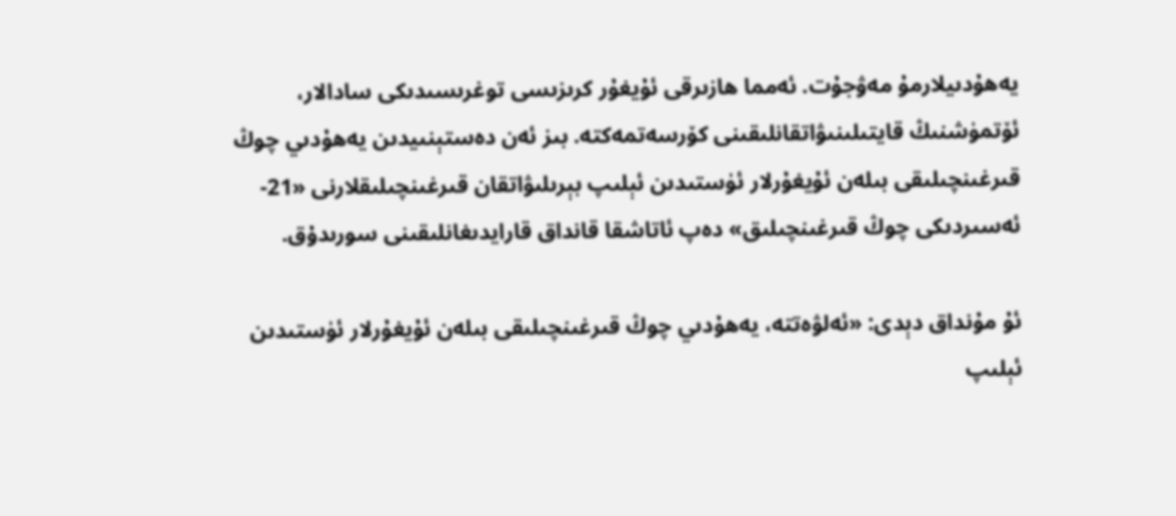يەھۇدىيلارمۇ مەۋجۇت. ئەمما ھازىرقى ئۇيغۇر كرىزىسى توغرىسىدىكى سادالار، ئۆتمۈشنىڭ قايتىلىنىۋاتقانلىقىنى كۆرسەتمەكتە. بىز ئەن دەستېنىيدىن يەھۇدىي چوڭ قىرغىنچىلىقى بىلەن ئۇيغۇرلار ئۈستىدىن ئېلىپ بېرىلىۋاتقان قىرغىنچىلىقلارنى «21-ئەسىردىكى چوڭ قىرغىنچىلىق» دەپ ئاتاشقا قانداق قارايدىغانلىقىنى سورىدۇق.

ئۇ مۇنداق دېدى: «ئەلۋەتتە، يەھۇدىي چوڭ قىرغىنچىلىقى بىلەن ئۇيغۇرلار ئۈستىدىن ئېلىپ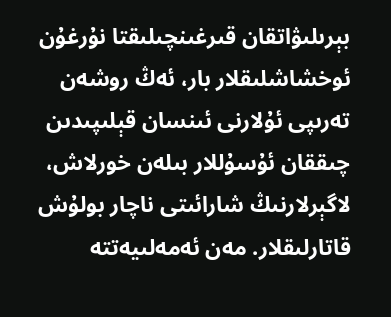بېرىلىۋاتقان قىرغىنچىلىقتا نۇرغۇن ئوخشاشلىقلار بار، ئەڭ روشەن تەرىپى ئۇلارنى ئىنسان قېلىپىدىن چىققان ئۇسۇللار بىلەن خورلاش، لاگېرلارنىڭ شارائىتى ناچار بولۇش قاتارلىقلار. مەن ئەمەلىيەتتە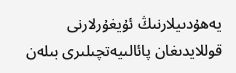يەھۇدىيلارنىڭ ئۇيغۇرلارنى قوللايدىغان پائالىيەتچىلىرى بىلەن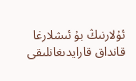ئۇلارنىڭ بۇ ئىشلارغا قانداق قارايدىغانلىقى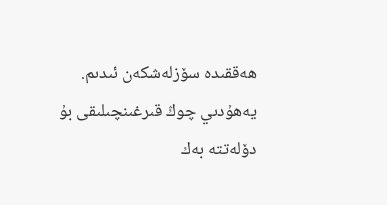ھەققىدە سۆزلەشكەن ئىدىم. يەھۇدىي چوڭ قىرغىنچىلىقى بۇ دۆلەتتە بەك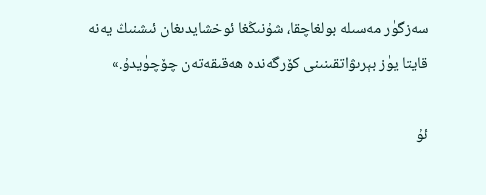سەزگۈر مەسىلە بولغاچقا، شۇنىڭغا ئوخشايدىغان ئىشنىڭ يەنە قايتا يۈز بېرىۋاتقىنىنى كۆرگەندە ھەقىقەتەن چۆچۈيدۇ.»

ئۇ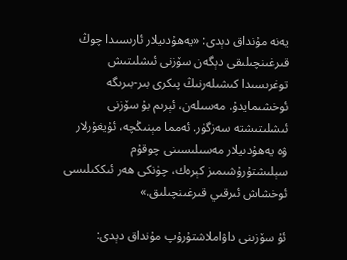يەنە مۇنداق دېدى: «يەھۇدىيلار ئارىسىدا چوڭ قىرغىنچىلىقى دېگەن سۆزنى ئىشلىتىش توغرىسىدا كىشىلەرنىڭ پىكرى بىر-بىرىگە ئوخشىمايدۇ. مەسىلەن، ئېرىم بۇ سۆزنى ئىشلىتىشتە سەزگۈر. ئەمما مېنىڭچە، ئۇيغۇرلار ۋە يەھۇدىيلار مەسىلىسىنى چوقۇم سېلىشتۇرۇشىمىز كېرەك، چۈنكى ھەر ئىككىلىسى ئوخشاش ئىرقىي قىرغىنچىلىق.»

ئۇ سۆزىنى داۋاملاشتۇرۇپ مۇنداق دېدى: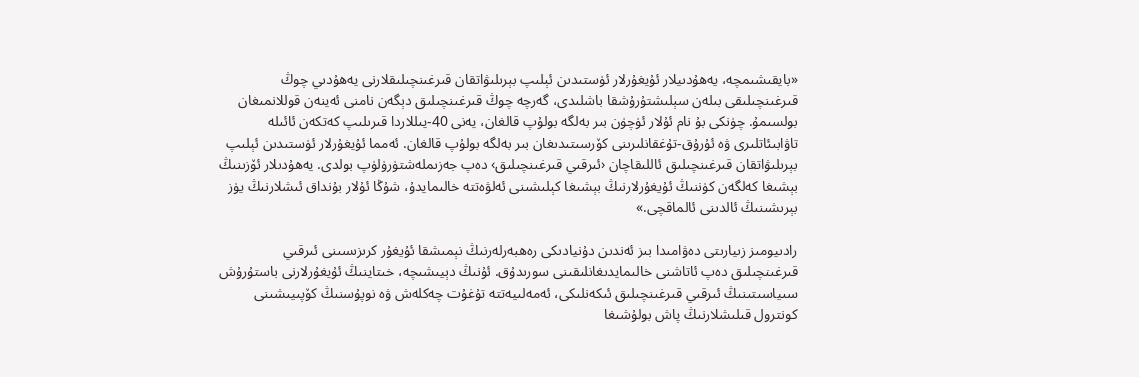«بايقىشىمچە، يەھۇدىيلار ئۇيغۇرلار ئۈستىدىن ئېلىپ بېرىلىۋاتقان قىرغىنچىلىقلارنى يەھۇدىي چوڭ قىرغىنچىلىقى بىلەن سېلىشتۇرۇشقا باشلىدى، گەرچە چوڭ قىرغىنچىلىق دېگەن نامنى ئەينەن قوللانمىغان بولسىمۇ. چۈنكى بۇ نام ئۇلار ئۈچۈن بىر بەلگە بولۇپ قالغان، يەنى 40-يىللاردا قىرىلىپ كەتكەن ئائىلە تاۋابىئاتلىرى ۋە ئۇرۇق-تۇغقانلىرىنى كۆرسىتىدىغان بىر بەلگە بولۇپ قالغان. ئەمما ئۇيغۇرلار ئۈستىدىن ئېلىپ بېرىلىۋاتقان قىرغىنچىلىق ئاللىقاچان ‹ئىرقىي قىرغىنچىلىق› دەپ جەزىملەشتۈرۈلۈپ بولدى. يەھۇدىلار ئۆزىنىڭ بېشىغا كەلگەن كۈننىڭ ئۇيغۇرلارنىڭ بېشىغا كېلىشىنى ئەلۋەتتە خالىمايدۇ، شۇڭا ئۇلار بۇنداق ئىشلارنىڭ يۈز بېرىشىنىڭ ئالدىنى ئالماقچى.»

رادىيومىز زىيارىتى دەۋامىدا بىز ئەندىن دۇنيادىكى رەھبەرلەرنىڭ نېمىشقا ئۇيغۇر كرىزىسىنى ئىرقىي قىرغىنچىلىق دەپ ئاتاشنى خالىمايدىغانلىقىنى سورىدۇق. ئۇنىڭ دېيىشىچە، خىتاينىڭ ئۇيغۇرلارنى باستۇرۇش سىياسىتىنىڭ ئىرقىي قىرغىنچىلىق ئىكەنلىكى، ئەمەلىيەتتە تۇغۇت چەكلەش ۋە نوپۇسنىڭ كۆپىيىشىنى كونترول قىلىشلارنىڭ پاش بولۇشىغا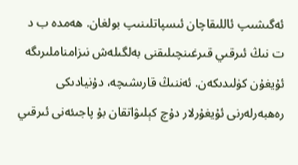ئەگىشىپ ئاللىقاچان ئىسپاتلىنىپ بولغان. ھەمدە ب د ت نىڭ ئىرقىي قىرغىنچىلىقنى بەلگىلەش نىزامناملىرىگە ئۇيغۇن كۈلىدىكەن. ئەننىڭ قارىشىچە، دۇنيادىكى رەھبەرلەرنى ئۇيغۇرلار دۇچ كېلىۋاتقان بۇ پاجىئەنى ئىرقىي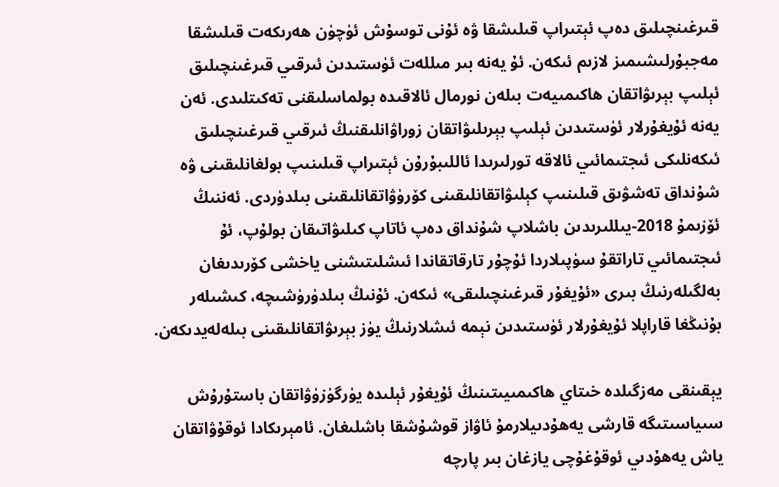قىرغىنچىلىق دەپ ئېتىراپ قىلىشقا ۋە ئۇنى توسۇش ئۈچۈن ھەرىكەت قىلىشقا مەجبۇرلىشىمىز لازىم ئىكەن. ئۇ يەنە بىر مىللەت ئۈستىدىن ئىرقىي قىرغىنچىلىق ئېلىپ بېرىۋاتقان ھاكىمىيەت بىلەن نورمال ئالاقىدە بولماسلىقنى تەكىتلىدى. ئەن يەنە ئۇيغۇرلار ئۈستىدىن ئېلىپ بېرىلىۋاتقان زوراۋانلىقنىڭ ئىرقىي قىرغىنچىلىق ئىكەنلىكى ئىجتىمائىي ئالاقە تورلىرىدا ئاللىبۇرۇن ئېتىراپ قىلىنىپ بولغانلىقىنى ۋە شۇنداق تەشۋىق قىلىنىپ كېلىۋاتقانلىقىنى كۆرۈۋاتقانلىقىنى بىلدۈردى. ئەننىڭ ئۆزىمۇ 2018-يىللىرىدىن باشلاپ شۇنداق دەپ ئاتاپ كىلىۋاتىقان بولۇپ، ئۇ ئىجتىمائىي تاراتقۇ سۈپىلاردا ئۇچۇر تارقاتقاندا ئىشلىتىشنى ياخشى كۆرىدىغان بەلگىلەرنىڭ بىرى «ئۇيغۇر قىرغىنچىلىقى» ئىكەن. ئۇنىڭ بىلدۈرۈشىچە، كىشىلەر بۇنىڭغا قاراپلا ئۇيغۇرلار ئۈستىدىن نېمە ئىشلارنىڭ يۈز بېرىۋاتقانلىقىنى بىلەلەيدىكەن.

يېقىنقى مەزگىلدە خىتاي ھاكىمىيىتىنىڭ ئۇيغۇر ئېلىدە يۈرگۈزۈۋاتقان باستۇرۇش سىياسىتىگە قارشى يەھۇدىيلارمۇ ئاۋاز قوشۇشقا باشلىغان. ئامېرىكادا ئوقۇۋاتقان ياش يەھۇدىي ئوقۇغۇچى يازغان بىر پارچە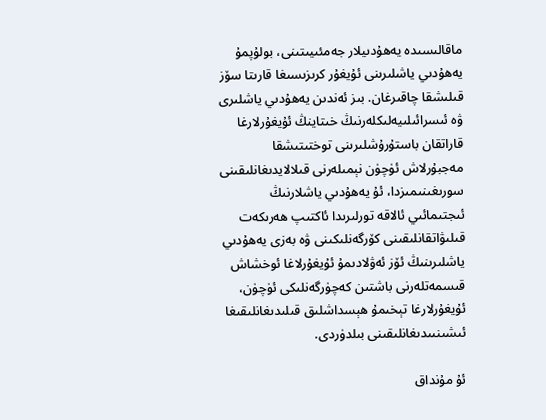ماقالىسىدە يەھۇدىيلار جەمئىيىتىنى، بولۇپمۇ يەھۇدىي ياشلىرىنى ئۇيغۇر كرىزىسىغا قارىتا سۆز قىلىشقا چاقىرغان. بىز ئەندىن يەھۇدىي ياشلىرى ۋە ئىسرائىلىيەلىكلەرنىڭ خىتاينڭ ئۇيغۇرلارغا قاراتقان باستۇرۇشلىرىنى توختىتىشقا مەجبۇرلاش ئۈچۈن نېمىلەرنى قىلالايدىغانلىقىنى سورىغىنىمىزدا، ئۇ يەھۇدىي ياشلارنىڭ ئىجتىمائىي ئالاقە تورلىرىدا ئاكتىپ ھەرىكەت قىلىۋاتقانلىقىنى كۆرگەنلىكىنى ۋە بەزى يەھۇدىي ياشلىرىنىڭ ئۆز ئەۋلادىمۇ ئۇيغۇرلاغا ئوخشاش قىسمەتلەرنى باشتىن كەچۈرگەنلىكى ئۈچۈن، ئۇيغۇرلارغا تېخىمۇ ھېسداشلىق قىلىدىغانلىقىغا ئىشىنىىدىغانلىقىنى بىلدۈردى.

ئۇ مۇنداق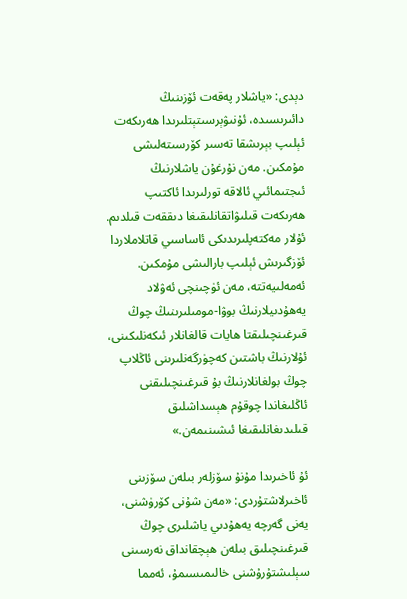دېدى: «ياشلار پەقەت ئۆزىنىڭ دائىرىسىدە، ئۇنىۋېرسىتېتلىرىدا ھەرىكەت ئېلىپ بېرىشقا تەسىر كۆرسىتەلىشى مۇمكىن. مەن نۇرغۇن ياشلارنىڭ ئىجتىمائىي ئالاقە تورلىرىدا ئاكتىپ ھەرىكەت قىلىۋاتقانلىقىغا دىققەت قىلدىم. ئۇلار مەكتەپلىرىدىكى ئاساسىي قاتلاملاردا ئۆزگىرىش ئېلىپ بارالىشى مۇمكىن. ئەمەلىيەتتە، مەن ئۈچىنچى ئەۋلاد يەھۇدىيلارنىڭ بوۋا-مومىلىرىنىڭ چوڭ قىرغىنچىلىقتا ھايات قالغانلار ئىكەنلىكىنى، ئۇلارنىڭ باشتىن كەچۈرگەنلىرىنى ئاڭلاپ چوڭ بولغانلارنىڭ بۇ قىرغىنچىلىقنى ئاڭلىغاندا چوقۇم ھېسداشلىق قىلىدىغانلىقىغا ئىشىنىمەن.»

ئۇ ئاخىرىدا مۇنۇ سۆزلەر بىلەن سۆزىنى ئاخىرلاشتۇردى: «مەن شۇنى كۆرۈشنى، يەنى گەرچە يەھۇدىي ياشلىرى چوڭ قىرغىنچىلىق بىلەن ھېچقانداق نەرسىنى سېلىشتۇرۇشنى خالىمىسىمۇ، ئەمما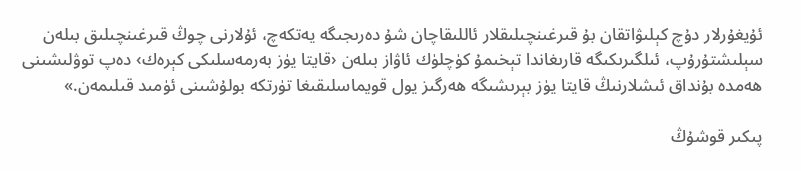ئۇيغۇرلار دۇچ كېلىۋاتقان بۇ قىرغىنچىلىقلار ئاللىقاچان شۇ دەرىجىگە يەتكەچ، ئۇلارنى چوڭ قىرغىنچىلىق بىلەن سېلىشتۇرۇپ، ئىلگىرىكىگە قارىغاندا تېخىمۇ كۈچلۈك ئاۋاز بىلەن ‹قايتا يۈز بەرمەسلىكى كېرەك› دەپ توۋلىشىنى ھەمدە بۇنداق ئىشلارنىڭ قايتا يۈز بېرىشىگە ھەرگىز يول قويماسلىقىغا تۈرتكە بولۇشىنى ئۈمىد قىلىمەن.»

پىكىر قوشۇڭ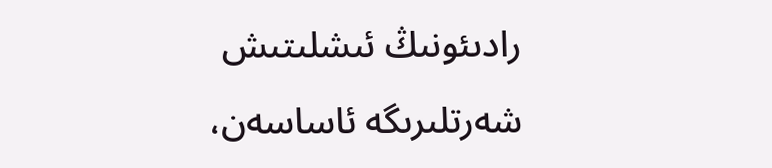رادىئونىڭ ئىشلىتىش شەرتلىرىگە ئاساسەن،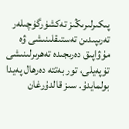پىكىرلىرىڭىز تەكشۈرگۈچىلەر تەرىپىدىن تەستىقلىنىشى ۋە مۇۋاپىق دەرىجىدە تەھرىرلىنىشى تۈپەيلى، تور بەتتە دەرھال پەيدا بولمايدۇ. سىز قالدۇرغان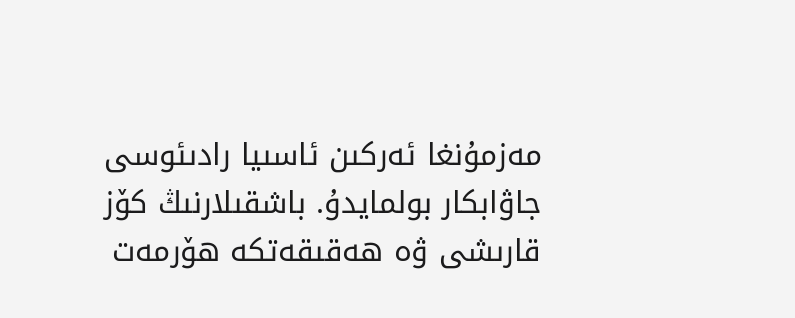مەزمۇنغا ئەركىن ئاسىيا رادىئوسى جاۋابكار بولمايدۇ. باشقىلارنىڭ كۆز قارىشى ۋە ھەقىقەتكە ھۆرمەت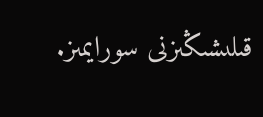قىلىشىڭىزنى سورايمىز.